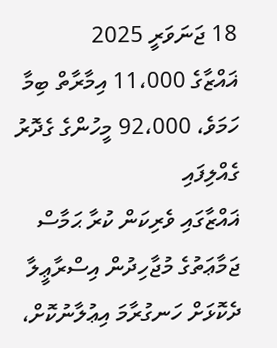18 ޖަނަވަރީ 2025
ޣައްޒާގެ 11،000 އިމާރާތް ބިމާ ހަމަވެ، 92،000 މީހުންގެ ގެދޮރު ގެއްލިފައި
ޣައްޒާގައި ވެރިކަން ކުރާ ޙަމާސް ޖަމާޢަތުގެ މުޖާހިދުން އިސްރާޢީލާ ދެކޮޅަށް ހަނގުރާމަ އިޢުލާނުކޮށް،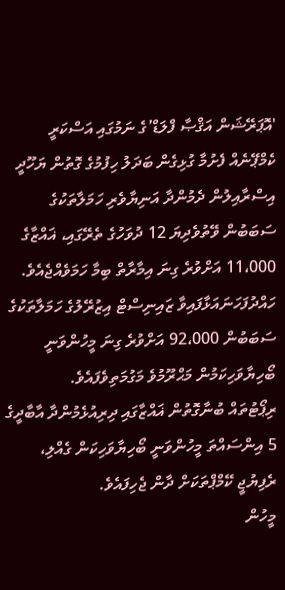'އޮޕަރޭޝަން އަޤްޞާ ފްލަޑް’ގެ ނަމުގައި އަސްކަރީ ކެމްޕޭނެއް ފެށުމާ ގުޅިގެން ބަދަލު ހިފުމުގެ ގޮތުން ޔަހޫދީ އިސްރާއިލުން ދެމުންދާ އަނިޔާވެރި ހަމަލާތަކުގެ ސަބަބުން ވޭތުވެދިޔަ 12 ދުވަހުގެ ތެރޭގައި، ޣައްޒާގެ 11،000 އަށްވުރެ ގިނަ އިމާރާތް ބިމާ ހަމަވެއްޖެއެވެ. ހައްދުފަހަނައަޅާފައިވާ ޒައިނިސްޓް އިޒުރޭލުގެ ހަމަލާތަކުގެ ސަބަބުން 92،000 އަށްވުރެ ގިނަ މީހުންވަނީ ބޯހިޔާވަހިކަމުން މަޙްރޫމުވެ މަގުމަތިވެފައެވެ.
ރިޕޯޓުތައް ބުނާގޮތުން ޣައްޒާގައި ދިރިއުޅެމުންދާ އާބާދީގެ 5 އިންސައްތަ މީހުންވަނީ ބޯހިޔާވަހިކަން ގެއްލި، ރެފިޔުޖީ ކޭމްޕްތަކަށް ދާން ޖެހިފައެވެ.
މީހުން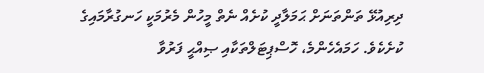ދިރިއުޅޭ ތަންތަނަށް ޙަމަލާދީ ކުށެއް ނެތް މީހުން މެރުމަކީ ހަނގުރާމައިގެ ކުށެކެވެ. ހަމައެހެންމެ، ހޮސްޕިޓަލްތަކާއި ޞިއްޙީ ފަރުވާ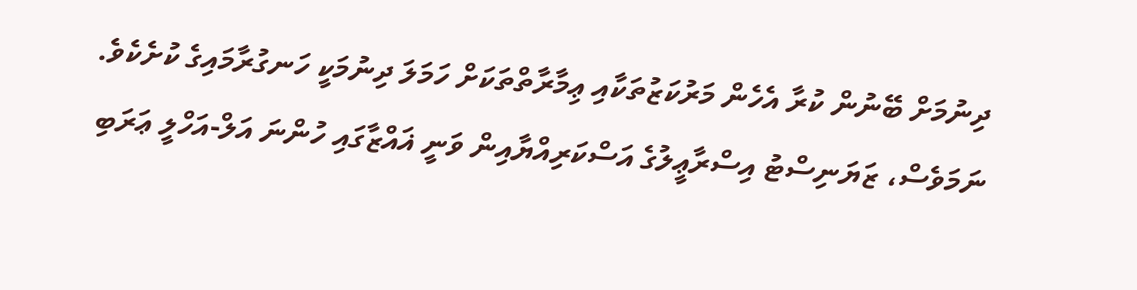ދިނުމަށް ބޭނުން ކުރާ އެހެން މަރުކަޒުތަކާއި ޢިމާރާތްތަކަށް ހަމަލަ ދިނުމަކީ ހަނގުރާމައިގެ ކުށެކެވެ. ނަމަވެސް، ޒަޔަނިސްޓު އިސްރާޢީލުގެ އަސްކަރިއްޔާއިން ވަނީ ޣައްޒާގައި ހުންނަ އަލް-އަހްލީ ޢަރަބި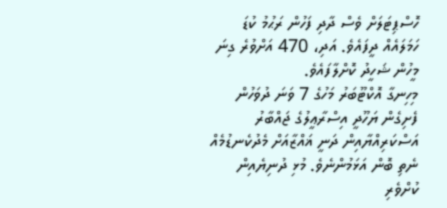ހޮސްޕިޓަލަށް ވެސް ދާދި ފަހުން ރަޙުމު ކުޑަ ހަމަލައެއް ދީފައެވެ. އަދި، 470 އަށްވުރެ ގިނަ މީހުން ޝަހީދު ކޮށްލާފައެވެ.
މިހިނގާ އޮކްޓޫބަރު މަހުގެ 7 ވަނަ ދުވަހުން ފެށިގެން ޔަހޫދީ އިސްރާޢީލުގެ ޖައްބާރު އަސްކަރިއްޔާއިން ދަނީ ޣައްޒާއަށް މެދުކެނޑުމެއް ނެތި ބޮން އަޅަމުންނެވެ. މުޅި ދުނިޔެއިން ކުށްވެރި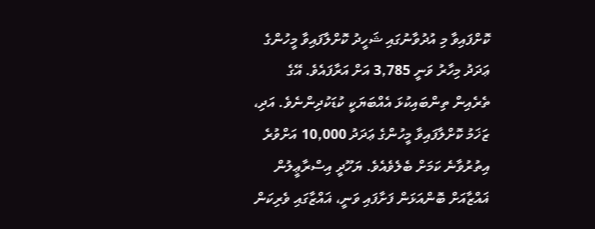ކޮށްފައިވާ މި އުދުވާނުގައި ޝަހީދު ކޮށްލާފައިވާ މީހުންގެ ޢަދަދު މިހާރު ވަނީ 3,785 އަށް އަރާފައެވެ. އޭގެ ތެރެއިން ތިންބައިކުޅަ އެއްބަޔަކީ ކުޑަކުދިންނެވެ. އަދި، ޒަޚަމު ކޮށްލާފައިވާ މީހުންގެ ޢަދަދު 10,000 އަށްވުރެ އިތުރުވާނެ ކަމަށް ބެލެވެއެވެ. ޔަހޫދީ އިސްރާޢީލުން ޣައްޒާއަށް ބޮންއަޅަން ފަށާފައި ވަނީ، ޣައްޒާގައި ވެރިކަން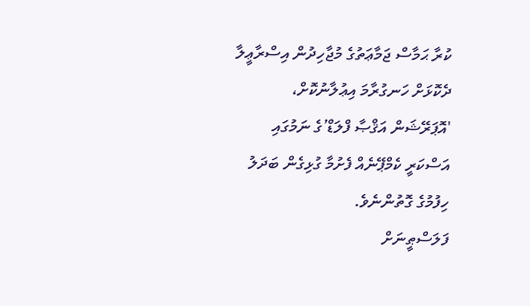ކުރާ ޙަމާސް ޖަމާޢަތުގެ މުޖާހިދުން އިސްރާޢީލާ ދެކޮޅަށް ހަނގުރާމަ އިޢުލާނުކޮށް، 'އޮޕަރޭޝަން އަޤްޞާ ފްލަޑް’ގެ ނަމުގައި އަސްކަރީ ކެމްޕޭނެއް ފެށުމާ ގުޅިގެން ބަދަލު ހިފުމުގެ ގޮތުންނެވެ.
ފަލަސްޠީނަށް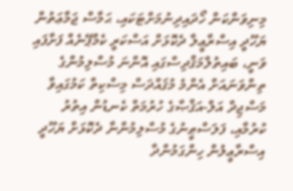މިނިވަންކަން ހޯދައިދިނުމަށްޓަކައި، ޙަމާސް ޖަމާޢަތުން ޔަހޫދީ އިސްރާޢީލާ ދެކޮޅަށް އަސްކަރީ ކެމްޕޭނެއް ފަށާފައި ވަނީ، ބައިތުލްމަޤްދިސްގައި އޮންނަ މުސްލިމުންގެ ތިންވަނައަށް އެންމެ މުޤައްދަސް މިސްކިތް ކަމުގައިވާ މަސްޖިދް އަލް-އަޤްޞާގެ ހުރުމަތް ކެނޑުން އިތުރު ކުރުމާއި، ފަލަސްޠީނުގެ މުސްލިމުންނާ ދެކޮޅަށް ޔަހޫދީ އިސްރާޢީލުން ހިންގަމުންދާ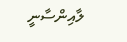ލާއިންސާނީ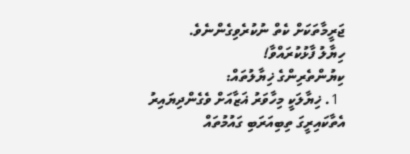ޖަރީމާތަކަށް ކެތް ނުކުރެވިގެންނެވެ.
ހިޔާލު ފާޅުކުރައްވާ!
ކިޔުންތެރިންގެ ޚިޔާލުތައް:
  1. ޚިޔާލަކީ މިހާވަރު ޣަޒާއަށް ވެގެންދިޔައިރު އެތާކައިރީގަ ތިބިއަރަބި ގައުމުތައް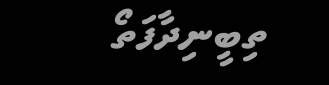ތިބީނިދާފަތޯ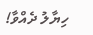ހިޔާލު ދެއްވާ!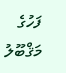ފަހުގެ
މަޤްބޫލު